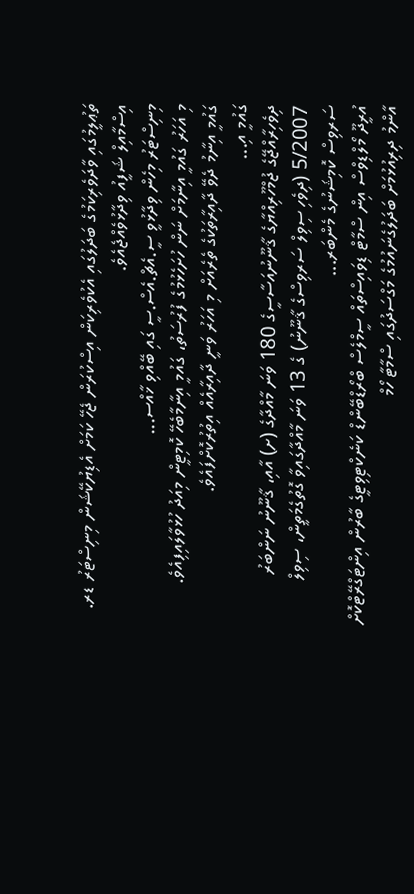ތަޢުލީމުގައި ވާދަވެރިކަމުގެ ބަދަލުގައި އެކުވެރިކަން އިސްކުރަން ޖެހޭ ކަމަށް އެޑިޔުކޭޝަން މިނިސްޓަރު ޑރ. އިސްމާއިލް ޝަފީއު ވިދާޅުވެއްޖެއެވެ.
މިނިސްޓަރު މިހެން ވިދާޅުވީ ސީ.އެޗް.އެސް.ސީ ގައި ބޭއްވި ޚާއްސ...
މި އަހަރު ގައުމީ އިނާމަށް ނަން ހުށަހެޅުމުގެ ފުރުސަތު، ގައުމީ އިނާމާބެހޭ ކޮމިޓީން މިއަދު ހުޅުވާލައިފިއެވެ.
ގައުމީ އިނާމު ދެވޭ ދާއިރާތަކުގެ ތެރެއަށް މި އަހަރު ވަނީ ދާއިރާއެއް އިތުރުކޮށްފައެވެ.
ގައުމީ އި...
ދިވެހިރާއްޖޭގެ ޖުމްހޫރިއްޔާގެ ޤާނޫނުއަސާސީގެ 180 ވަނަ މާއްދާގެ (ށ) އާއި، ޤާނޫނު ނަންބަރު 5/2007 (ދިވެހި ސިވިލް ސަރވިސްގެ ޤާނޫނު) ގެ 13 ވަނަ މާއްދާގައިވާ ގޮތުގެމަތީން، ސިވިލް ސަރވިސް ކޮމިޝަނުގެ މެންބަރ...
އުރީދޫ މޯލްޑިވްސް އިން ސްމާޓް ޑިވައިސްތައް ސީމްލެސް ބްރޯޑްބޭންޑް ކަނެކްޓިވިޓީގެ ބާރުން އިންޓަގްރޭޓްކޮށް އާންމު ދިރިއުޅުމަށް ބަދަލުގެނައުމުގެ މަގްސަދުގައި ސްމާޓާ ހޯމް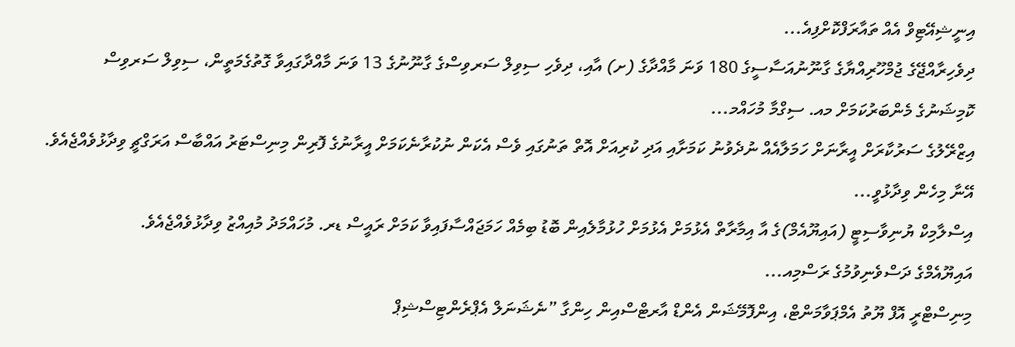އިނީޝިއޭޓިވް އެއް ތައާރަފްކޮށްފިއެ...
ދިވެހިރާއްޖޭގެ ޖުމްހޫރިއްޔާގެ ގާނޫނުއަސާސީގެ 180 ވަނަ މާއްދާގެ (ށ) އާއި، ދިވެހި ސިވިލް ސަރވިސްގެ ގާނޫނުގެ 13 ވަނަ މާއްދާގައިވާ ގޮތުގެމަތީން، ސިވިލް ސަރވިސް ކޮމިޝަނުގެ މެންބަރުކަމަށް މއ. ސިގްމާ މުހައްމ...
އިޒްރޭލުގެ ސަރުކާރަށް އީރާނަށް ހަމަލާއެއް ނުދެވުނު ކަމަށާއި އަދި ކުރިއަށް އޮތް ތަނުގައި ވެސް އެކަން ނުކުރާނެކަމަށް އީރާނުގެ ފޮރިން މިނިސްޓަރު އައްބާސް އަރަގްޗީ ވިދާޅުވެއްޖެއެވެ.
އޭނާ މިހެން ވިދާޅުވީ...
އިސްލާމިކް ޔުނިވާސިޓީ (އައިޔޫއެމް)ގެ އާ އިމާރާތް އެޅުމަށް އެޅުމަށް ހުޅުމާލެއިން ބޮޑު ބިމެއް ހަމަޖައްސާފައިވާ ކަމަށް ރައީސް ޑރ. މުހައްމަދު މުއިއްޒު ވިދާޅުވެއްޖެއެވެ.
އައިޔޫއެމްގެ ދަސްވެނިވުމުގެ ރަސްމިއ...
މިނިސްޓްރީ އޮފް ޔޫތު އެމްޕަވާމަންޓް، އިންފޮމޭޝަން އެންޑް އާރޓްސްއިން ހިންގާ ”ނެޝަނަލް އެޕްރެންޓިސްޝިޕް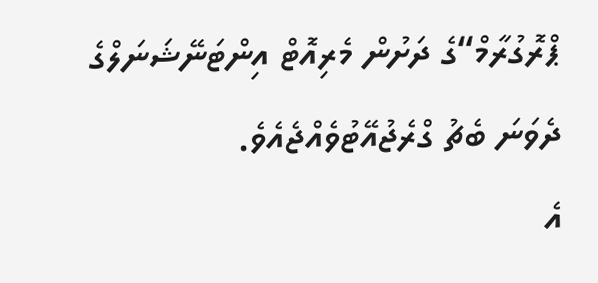ޕްރޮގުރާމް“ގެ ދަށުން މެރިއޮޓް އިންޓަނޭޝަނަލްގެ ދެވަނަ ބެޗު ގްރެޖުއޭޓުވެއްޖެއެވެ.
އެ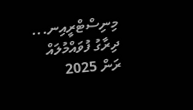މިނިސްޓްރީއިނ...
ދިރާގު ފުވައްމުލައް ރަން 2025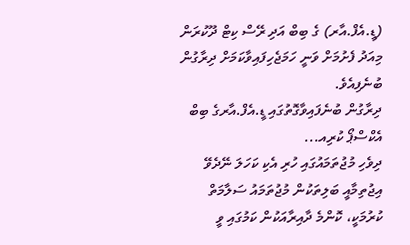(ޑީ.އެފް.އާރ) ގެ ބިބް އަދި ރޭސް ކިޓް ދޫކުރަން މިއަދު ފެށުމަށް ވަނީ ހަމަޖެހިފައިވާކަމަށް ދިރާގުން ބުނެފިއެވެ.
ދިރާގުން ބުނެފައިވާގޮތުގައި ޑީ.އެފް.އާރގެ ބިބް އެކްސްޕޯ ކުރިއ...
ދިވެހި މުޖުތަމައުގައި ހުރި އެކި ކަހަލަ ނޭދެވޭ އިޖުތިމާއީ ބަލިތަކުން މުޖުތަމައު ސަލާމަތް ކުރުމަކީ، ކޮންމެ ދާއިރާއަކުން ކަމުގައި ވީ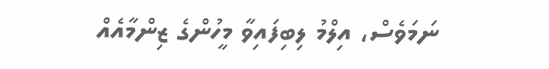ނަމަވެސް، އިލްމު ލިބިފައިވާ މީހުންގެ ޒިންމާއެއް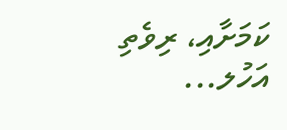ކަމަށާއި، ރިވެތި އަހުލ...